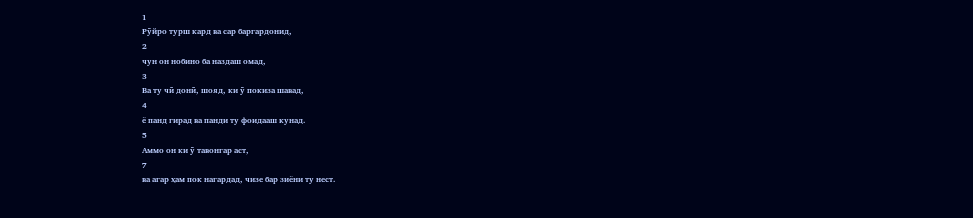1
Рӯйро турш кард ва сар баргардонид,
2
чун он нобино ба наздаш омад,
3
Ва ту чӣ донӣ, шояд, ки ӯ покиза шавад,
4
ё панд гирад ва панди ту фоидааш кунад.
5
Аммо он ки ӯ тавонгар аст,
7
ва агар ҳам пок нагардад, чизе бар зиёни ту нест.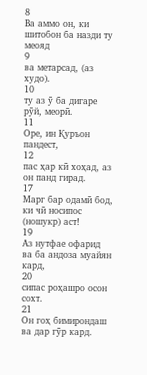8
Ва аммо он, ки шитобон ба назди ту меояд
9
ва метарсад, (аз худо).
10
ту аз ӯ ба дигаре рӯй, меорӣ.
11
Оре, ин Қуръон пандест,
12
пас ҳар кӣ хоҳад, аз он панд гирад.
17
Марг бар одамӣ бод, ки чӣ носипос (ношукр) аст!
19
Аз нутфае офарид ва ба андоза муайян кард,
20
сипас роҳашро осон сохт.
21
Он гоҳ бимирондаш ва дар гӯр кард.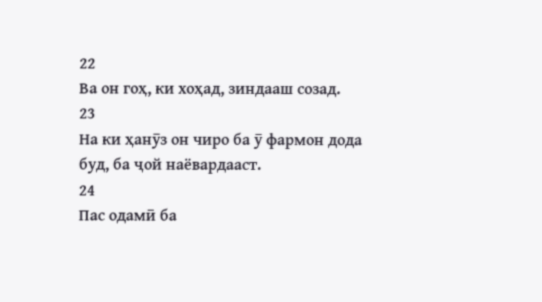22
Ва он гоҳ, ки хоҳад, зиндааш созад.
23
На ки ҳанӯз он чиро ба ӯ фармон дода буд, ба ҷой наёвардааст.
24
Пас одамӣ ба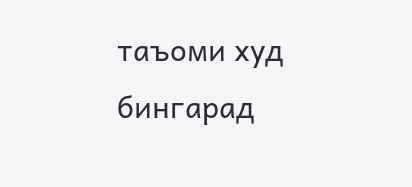таъоми худ бингарад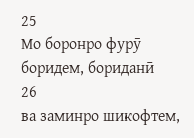25
Мо боронро фурӯ боридем, бориданӣ
26
ва заминро шикофтем,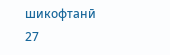шикофтанӣ
27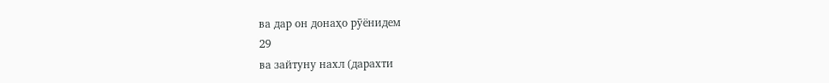ва дар он донаҳо рӯёнидем
29
ва зайтуну нахл (дарахти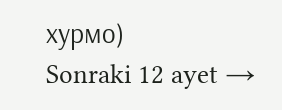хурмо)
Sonraki 12 ayet →